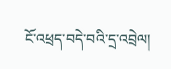ངོ་འཕྲད་བདེ་བའི་དྲ་འབྲེལ།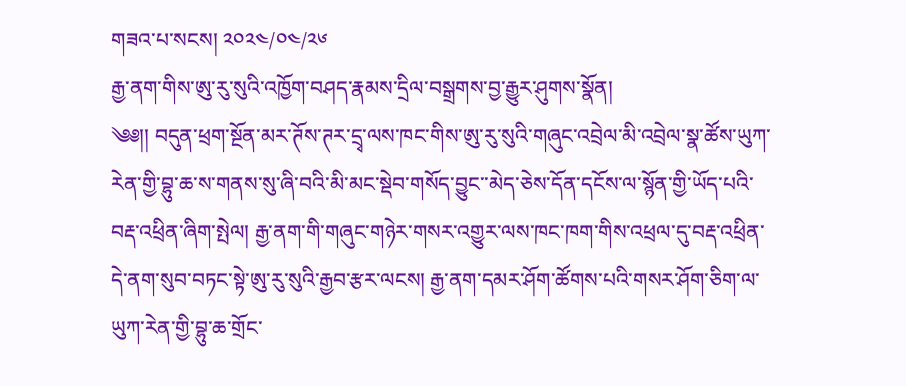གཟའ་པ་སངས། ༢༠༢༤/༠༤/༢༦
རྒྱ་ནག་གིས་ཨུ་རུ་སུའི་འཁྱོག་བཤད་རྣམས་དྲིལ་བསྒྲགས་བྱ་རྒྱུར་ཤུགས་སྣོན།
༄༅།། བདུན་ཕྲག་སྔོན་མར་ཊོས་ཊར་དྲྭ་ལས་ཁང་གིས་ཨུ་རུ་སུའི་གཞུང་འབྲེལ་མི་འབྲེལ་སྣ་ཚོས་ཡུཀ་རེན་གྱི་བྷུ་ཆ་ས་གནས་སུ་ཞི་བའི་མི་མང་སྡེབ་གསོད་བྱུང་་མེད་ཅེས་དོན་དངོས་ལ་སྙོན་གྱི་ཡོད་པའི་བརྡ་འཕྲིན་ཞིག་སྤེལ། རྒྱ་ནག་གི་གཞུང་གཉེར་གསར་འགྱུར་ལས་ཁང་ཁག་གིས་འཕྲལ་དུ་བརྡ་འཕྲིན་དེ་ནག་སུབ་བཏང་སྟེ་ཨུ་རུ་སུའི་རྒྱབ་རྩར་ལངས། རྒྱ་ནག་དམར་ཤོག་ཚོགས་པའི་གསར་ཤོག་ཅིག་ལ་ཡུཀ་རེན་གྱི་བྷུ་ཆ་གྲོང་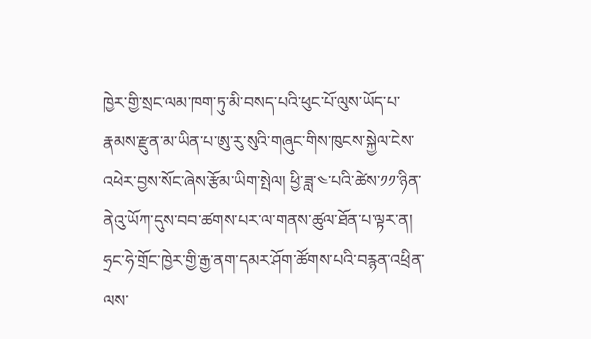ཁྱེར་གྱི་སྲང་ལམ་ཁག་ཏུ་མི་བསད་པའི་ཕུང་པོ་ལུས་ཡོད་པ་རྣམས་རྫུན་མ་ཡིན་པ་ཨུ་རུ་སུའི་གཞུང་གིས་ཁུངས་སྐྱེལ་ངེས་འཕེར་བྱས་སོང་ཞེས་རྩོམ་ཡིག་སྤེལ། ཕྱི་ཟླ་༤་པའི་ཚེས་༡༡་ཉིན་ནེའུ་ཡོཀ་དུས་བབ་ཚགས་པར་ལ་གནས་ཚུལ་ཐོན་པ་ལྟར་ན། ཧྲང་ཧེ་གྲོང་ཁྱེར་གྱི་རྒྱ་ནག་དམར་ཤོག་ཚོགས་པའི་བརྙན་འཕྲིན་ལས་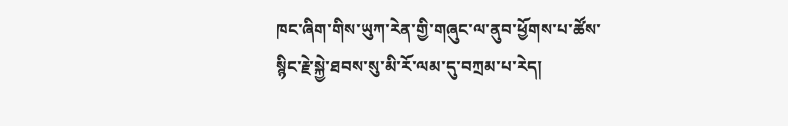ཁང་ཞིག་གིས་ཡུཀ་རེན་གྱི་གཞུང་ལ་ནུབ་ཕྱོགས་པ་ཚོས་སྙིང་རྗེ་སྐྱེ་ཐབས་སུ་མི་རོ་ལམ་དུ་བཀྲམ་པ་རེད།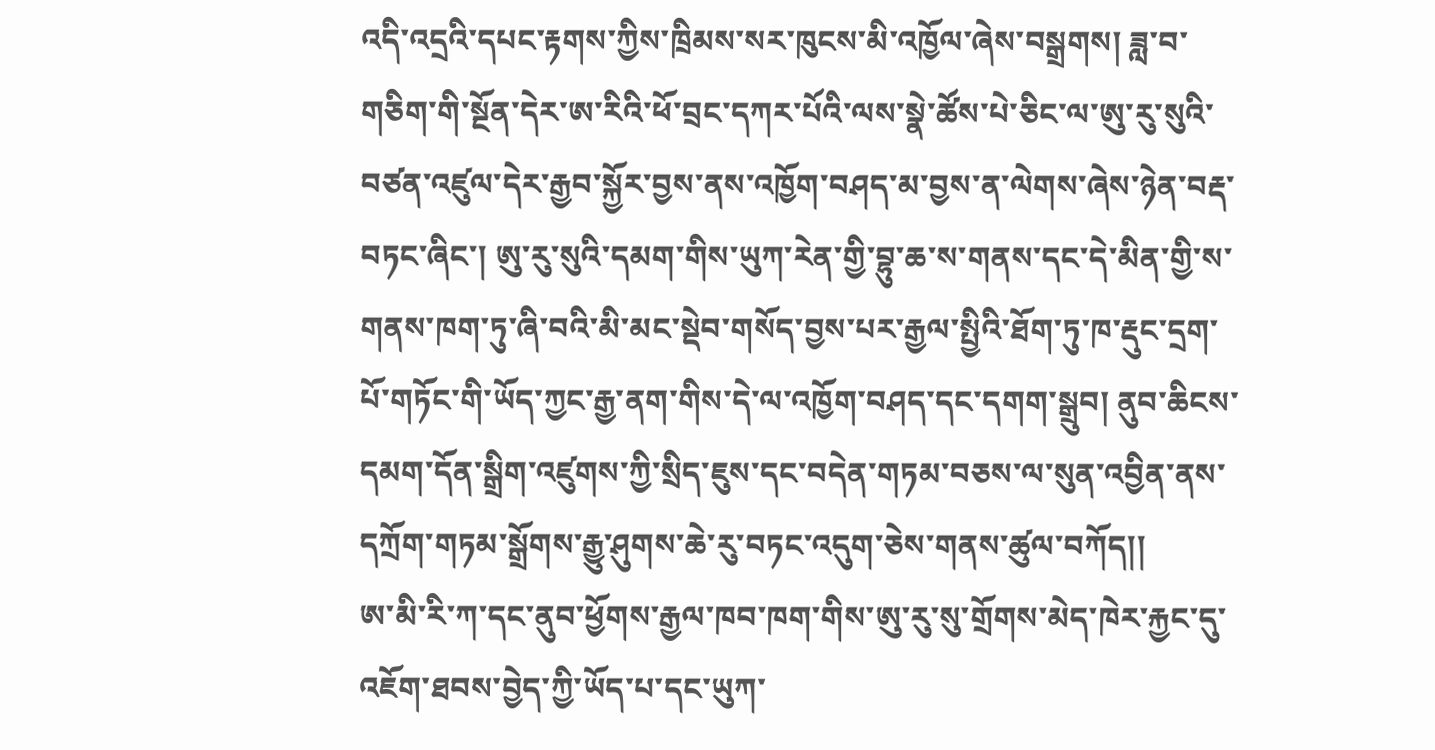འདི་འདྲའི་དཔང་རྟགས་ཀྱིས་ཁྲིམས་སར་ཁུངས་མི་འཁྱོལ་ཞེས་བསྒྲགས། ཟླ་བ་གཅིག་གི་སྔོན་དེར་ཨ་རིའི་ཕོ་བྲང་དཀར་པོའི་ལས་སྣེ་ཚོས་པེ་ཅིང་ལ་ཨུ་རུ་སུའི་བཙན་འཛུལ་དེར་རྒྱབ་སྐྱོར་བྱས་ནས་འཁྱོག་བཤད་མ་བྱས་ན་ལེགས་ཞེས་ཉེན་བརྡ་བཏང་ཞིང་། ཨུ་རུ་སུའི་དམག་གིས་ཡུཀ་རེན་གྱི་བྷུ་ཆ་ས་གནས་དང་དེ་མིན་གྱི་ས་གནས་ཁག་ཏུ་ཞི་བའི་མི་མང་སྡེབ་གསོད་བྱས་པར་རྒྱལ་སྤྱིའི་ཐོག་ཏུ་ཁ་རྡུང་དྲག་པོ་གཏོང་གི་ཡོད་ཀྱང་རྒྱ་ནག་གིས་དེ་ལ་འཁྱོག་བཤད་དང་དགག་སྒྲུབ། ནུབ་ཆིངས་དམག་དོན་སྒྲིག་འཛུགས་ཀྱི་སྲིད་ཇུས་དང་བདེན་གཏམ་བཅས་ལ་སུན་འབྱིན་ནས་དཀྲོག་གཏམ་སྒྲོགས་རྒྱུ་ཤུགས་ཆེ་རུ་བཏང་འདུག་ཅེས་གནས་ཚུལ་བཀོད།།
ཨ་མི་རི་ཀ་དང་ནུབ་ཕྱོགས་རྒྱལ་ཁབ་ཁག་གིས་ཨུ་རུ་སུ་གྲོགས་མེད་ཁེར་རྐྱང་དུ་འཇོག་ཐབས་བྱེད་ཀྱི་ཡོད་པ་དང་ཡུཀ་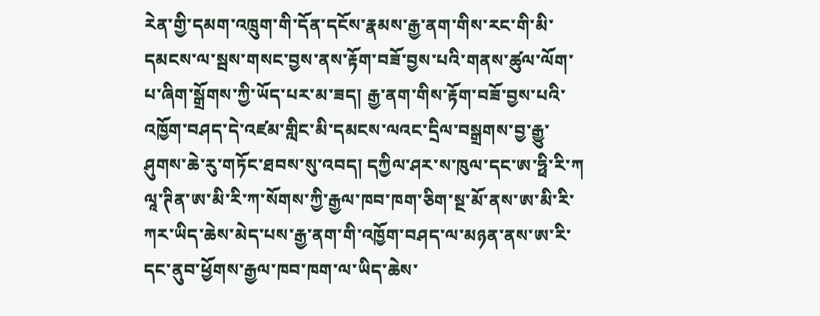རེན་གྱི་དམག་འཁྲུག་གི་དོན་དངོས་རྣམས་རྒྱ་ནག་གིས་རང་གི་མི་དམངས་ལ་སྦས་གསང་བྱས་ནས་རྟོག་བཟོ་བྱས་པའི་གནས་ཚུལ་ལོག་པ་ཞིག་སྒྲོགས་ཀྱི་ཡོད་པར་མ་ཟད། རྒྱ་ནག་གིས་རྟོག་བཟོ་བྱས་པའི་འཁྱོག་བཤད་དེ་འཛམ་གླིང་མི་དམངས་ལའང་དྲིལ་བསྒྲགས་བྱ་རྒྱུ་ཤུགས་ཆེ་རུ་གཏོང་ཐབས་སུ་འབད། དཀྱིལ་ཤར་ས་ཁུལ་དང་ཨ་ཧྥི་རི་ཀ ལཱ་ཊིན་ཨ་མི་རི་ཀ་སོགས་ཀྱི་རྒྱལ་ཁབ་ཁག་ཅིག་སྔ་མོ་ནས་ཨ་མི་རི་ཀར་ཡིད་ཆེས་མེད་པས་རྒྱ་ནག་གི་འཁྱོག་བཤད་ལ་མཉན་ནས་ཨ་རི་དང་ནུབ་ཕྱོགས་རྒྱལ་ཁབ་ཁག་ལ་ཡིད་ཆེས་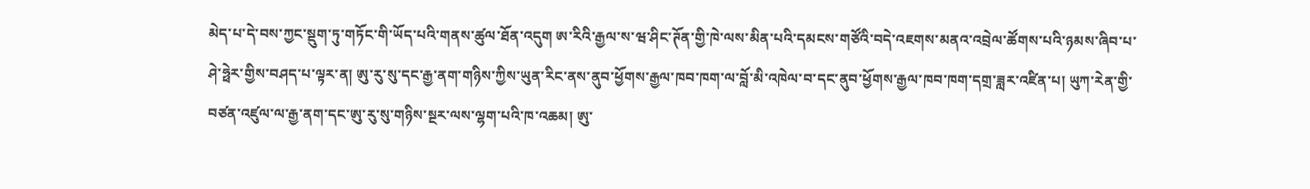མེད་པ་དེ་བས་ཀྱང་སྡུག་ཏུ་གཏོང་གི་ཡོད་པའི་གནས་ཚུལ་ཐོན་འདུག ཨ་རིའི་རྒྱལ་ས་ཝ་ཤིང་ཊོན་གྱི་ཁེ་ལས་མིན་པའི་དམངས་གཙོའི་བདེ་འཇགས་མནའ་འབྲེལ་ཚོགས་པའི་ཉམས་ཞིབ་པ་ཤེ་ཧྥེར་གྱིས་བཤད་པ་ལྟར་ན། ཨུ་རུ་སུ་དང་རྒྱ་ནག་གཉིས་ཀྱིས་ཡུན་རིང་ནས་ནུབ་ཕྱོགས་རྒྱལ་ཁབ་ཁག་ལ་བློ་མི་འཁེལ་བ་དང་ནུབ་ཕྱོགས་རྒྱལ་ཁབ་ཁག་དགྲ་ཟླར་འཛིན་པ། ཡུཀ་རེན་གྱི་བཙན་འཛུལ་ལ་རྒྱ་ནག་དང་ཨུ་རུ་སུ་གཉིས་སྔར་ལས་ལྷག་པའི་ཁ་འཆམ། ཨུ་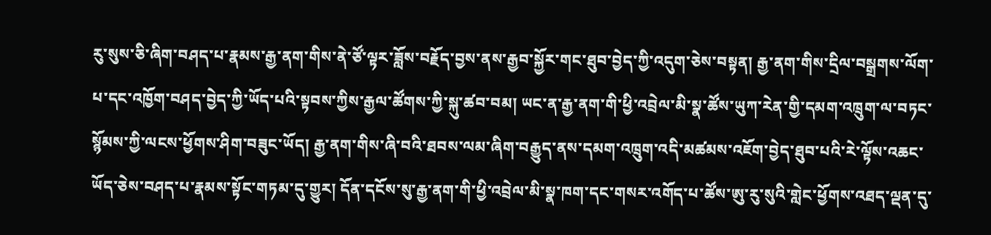རུ་སུས་ཅི་ཞིག་བཤད་པ་རྣམས་རྒྱ་ནག་གིས་ནེ་ཙོ་ལྟར་ཟློས་བརྗོད་བྱས་ནས་རྒྱབ་སྐྱོར་གང་ཐུབ་བྱེད་ཀྱི་འདུག་ཅེས་བསྟན། རྒྱ་ནག་གིས་དྲིལ་བསྒྲགས་ལོག་པ་དང་འཁྱོག་བཤད་བྱེད་ཀྱི་ཡོད་པའི་སྟབས་ཀྱིས་རྒྱལ་ཚོགས་ཀྱི་སྐུ་ཚབ་བམ། ཡང་ན་རྒྱ་ནག་གི་ཕྱི་འབྲེལ་མི་སྣ་ཚོས་ཡུཀ་རེན་གྱི་དམག་འཁྲུག་ལ་བཏང་སྙོམས་ཀྱི་ལངས་ཕྱོགས་ཤིག་བཟུང་ཡོད། རྒྱ་ནག་གིས་ཞི་བའི་ཐབས་ལམ་ཞིག་བརྒྱུད་ནས་དམག་འཁྲུག་འདི་མཚམས་འཇོག་བྱེད་ཐུབ་པའི་རེ་ལྟོས་འཆང་ཡོད་ཅེས་བཤད་པ་རྣམས་སྟོང་གཏམ་དུ་གྱུར། དོན་དངོས་སུ་རྒྱ་ནག་གི་ཕྱི་འབྲེལ་མི་སྣ་ཁག་དང་གསར་འགོད་པ་ཚོས་ཨུ་རུ་སུའི་གླེང་ཕྱོགས་འཐད་ལྡན་དུ་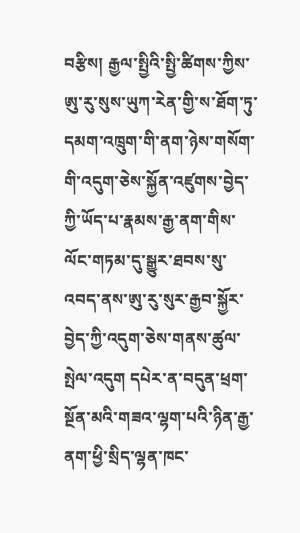བརྩིས། རྒྱལ་སྤྱིའི་སྤྱི་ཚིགས་ཀྱིས་ཨུ་རུ་སུས་ཡུཀ་རེན་གྱི་ས་ཐོག་ཏུ་དམག་འཁྲུག་གི་ནག་ཉེས་གསོག་གི་འདུག་ཅེས་སྐྱོན་འཛུགས་བྱེད་ཀྱི་ཡོད་པ་རྣམས་རྒྱ་ནག་གིས་ལོང་གཏམ་དུ་སྒྱུར་ཐབས་སུ་འབད་ནས་ཨུ་རུ་སུར་རྒྱབ་སྐྱོར་བྱེད་ཀྱི་འདུག་ཅེས་གནས་ཚུལ་སྤེལ་འདུག དཔེར་ན་བདུན་ཕྲག་སྔོན་མའི་གཟའ་ལྷག་པའི་ཉིན་རྒྱ་ནག་ཕྱི་སྲིད་ལྷན་ཁང་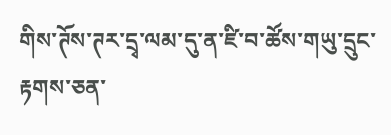གིས་ཊོས་ཊར་དྲྭ་ལམ་དུ་ན་ཛི་བ་ཚོས་གཡུ་དྲུང་རྟགས་ཅན་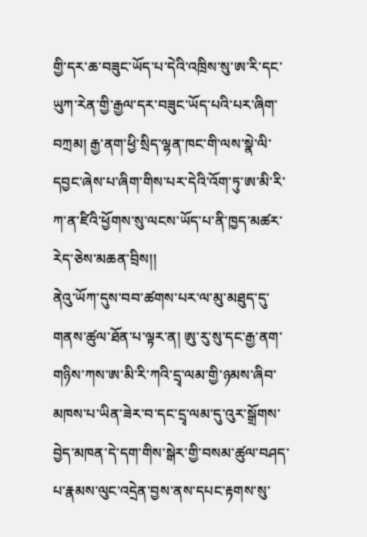གྱི་དར་ཆ་བཟུང་ཡོད་པ་དེའི་འཁྲིས་སུ་ཨ་རི་དང་ཡུཀ་རེན་གྱི་རྒྱལ་དར་བཟུང་ཡོད་པའི་པར་ཞིག་བཀྲམ། རྒྱ་ནག་ཕྱི་སྲིད་ལྷན་ཁང་གི་ལས་སྣེ་ལི་དབྱང་ཞེས་པ་ཞིག་གིས་པར་དེའི་འོག་ཏུ་ཨ་མི་རི་ཀ་ན་ཛིའི་ཕྱོགས་སུ་ལངས་ཡོད་པ་ནི་ཁྱད་མཚར་རེད་ཅེས་མཆན་བྲིས།།
ནེའུ་ཡོཀ་དུས་བབ་ཚགས་པར་ལ་མུ་མཐུད་དུ་གནས་ཚུལ་ཐོན་པ་ལྟར་ན། ཨུ་རུ་སུ་དང་རྒྱ་ནག་གཉིས་ཀས་ཨ་མི་རི་ཀའི་དྲྭ་ལམ་གྱི་ཉམས་ཞིབ་མཁས་པ་ཡིན་ཟེར་བ་དང་དྲྭ་ལམ་དུ་འུར་སྒྲོགས་བྱེད་མཁན་དེ་དག་གིས་སྒེར་གྱི་བསམ་ཚུལ་བཤད་པ་རྣམས་ལུང་འདྲེན་བྱས་ནས་དཔང་རྟགས་སུ་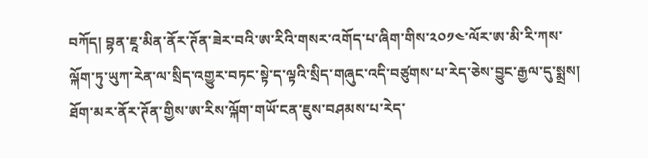བཀོད། བྷན་ཇཱ་མིན་ནོར་ཊོན་ཟེར་བའི་ཨ་རིའི་གསར་འགོད་པ་ཞིག་གིས་༢༠༡༤་ལོར་ཨ་མི་རི་ཀས་ལྐོག་ཏུ་ཡུཀ་རེན་ལ་སྲིད་འགྱུར་བཏང་སྟེ་ད་ལྟའི་སྲིད་གཞུང་འདི་བཙུགས་པ་རེད་ཅེས་བྱུང་རྒྱལ་དུ་སྨྲས། ཐོག་མར་ནོར་ཊོན་གྱིས་ཨ་རིས་ལྐོག་གཡོ་ངན་ཇུས་བཤམས་པ་རེད་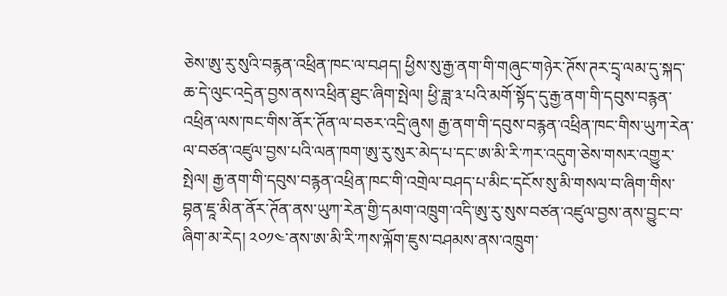ཅེས་ཨུ་རུ་སུའི་བརྙན་འཕྲིན་ཁང་ལ་བཤད། ཕྱིས་སུ་རྒྱ་ནག་གི་གཞུང་གཉེར་ཊོས་ཊར་དྲྭ་ལམ་དུ་སྐད་ཆ་དེ་ལུང་འདྲེན་བྱས་ནས་འཕྲིན་ཐུང་ཞིག་སྤེལ། ཕྱི་ཟླ་༣་པའི་མགོ་སྟོད་དུ་རྒྱ་ནག་གི་དབུས་བརྙན་འཕྲིན་ལས་ཁང་གིས་ནོར་ཊོན་ལ་བཅར་འདྲི་ཞུས། རྒྱ་ནག་གི་དབུས་བརྙན་འཕྲིན་ཁང་གིས་ཡུཀ་རེན་ལ་བཙན་འཛུལ་བྱས་པའི་ལན་ཁག་ཨུ་རུ་སུར་མེད་པ་དང་ཨ་མི་རི་ཀར་འདུག་ཅེས་གསར་འགྱུར་སྤེལ། རྒྱ་ནག་གི་དབུས་བརྙན་འཕྲིན་ཁང་གི་འགྲེལ་བཤད་པ་མིང་དངོས་སུ་མི་གསལ་བ་ཞིག་གིས་བྷན་ཇཱ་མིན་ནོར་ཊོན་ནས་ཡུཀ་རེན་གྱི་དམག་འཁྲུག་འདི་ཨུ་རུ་སུས་བཙན་འཛུལ་བྱས་ནས་བྱུང་བ་ཞིག་མ་རེད། ༢༠༡༤་ནས་ཨ་མི་རི་ཀས་ལྐོག་ཇུས་བཤམས་ནས་འཁྲུག་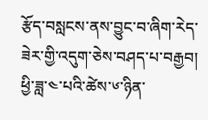རྩོད་བསླངས་ནས་བྱུང་བ་ཞིག་རེད་ཟེར་གྱི་འདུག་ཅེས་བཤད་པ་བརྒྱབ། ཕྱི་ཟླ་༤་པའི་ཚེས་༦་ཉིན་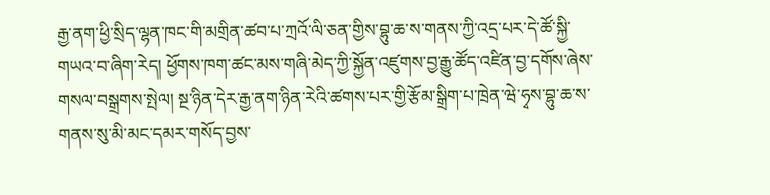རྒྱ་ནག་ཕྱི་སྲིད་ལྷན་ཁང་གི་མགྲིན་ཚབ་པ་ཀྲའོ་ལི་ཅན་གྱིས་བྷུ་ཆ་ས་གནས་ཀྱི་འདྲ་པར་དེ་ཚོ་སྐྱི་གཡའ་བ་ཞིག་རེད། ཕྱོགས་ཁག་ཚང་མས་གཞི་མེད་ཀྱི་སྐྱོན་འཛུགས་བྱ་རྒྱུ་ཚོད་འཛིན་བྱ་དགོས་ཞེས་གསལ་བསྒྲགས་སྤེལ། སྔ་ཉིན་དེར་རྒྱ་ནག་ཉིན་རེའི་ཚགས་པར་གྱི་རྩོམ་སྒྲིག་པ་ཁྲེན་ཝེ་ཧྭས་བྷུ་ཆ་ས་གནས་སུ་མི་མང་དམར་གསོད་བྱས་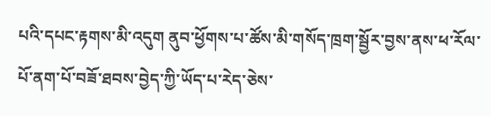པའི་དཔང་རྟགས་མི་འདུག ནུབ་ཕྱོགས་པ་ཚོས་མི་གསོད་ཁྲག་སྦྱོར་བྱས་ནས་ཕ་རོལ་པོ་ནག་པོ་བཟོ་ཐབས་བྱེད་ཀྱི་ཡོད་པ་རེད་ཅེས་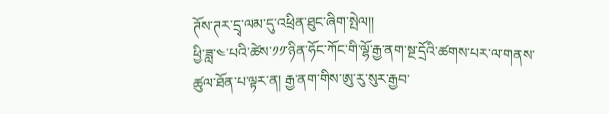ཊོས་ཊར་དྲྭ་ལམ་དུ་འཕྲིན་ཐུང་ཞིག་སྤེལ།།
ཕྱི་ཟླ་༤་པའི་ཚེས་༡༡་ཉིན་ཧོང་ཀོང་གི་ལྷོ་རྒྱ་ནག་སྔ་དྲོའི་ཚགས་པར་ལ་གནས་ཚུལ་ཐོན་པ་ལྟར་ན། རྒྱ་ནག་གིས་ཨུ་རུ་སུར་རྒྱབ་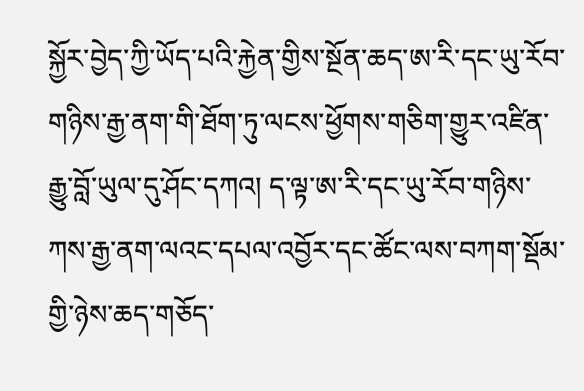སྐྱོར་བྱེད་ཀྱི་ཡོད་པའི་རྐྱེན་གྱིས་སྔོན་ཆད་ཨ་རི་དང་ཡུ་རོབ་གཉིས་རྒྱ་ནག་གི་ཐོག་ཏུ་ལངས་ཕྱོགས་གཅིག་གྱུར་འཛིན་རྒྱུ་བློ་ཡུལ་དུ་ཤོང་དཀའ། ད་ལྟ་ཨ་རི་དང་ཡུ་རོབ་གཉིས་ཀས་རྒྱ་ནག་ལའང་དཔལ་འབྱོར་དང་ཚོང་ལས་བཀག་སྡོམ་གྱི་ཉེས་ཆད་གཅོད་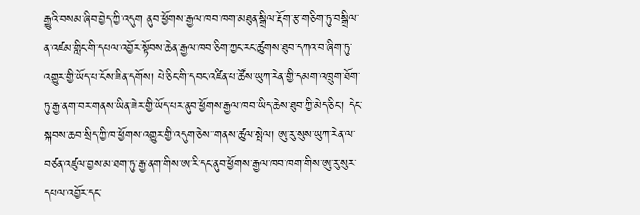རྒྱུའི་བསམ་ཞིབ་བྱེད་ཀྱི་འདུག ནུབ་ཕྱོགས་རྒྱལ་ཁབ་ཁག་མཐུན་སྒྲིལ་རྡོག་རྩ་གཅིག་ཏུ་བསྒྲིལ་ན་འཛམ་གླིང་གི་དཔལ་འབྱོར་སྟོབས་ཆེན་རྒྱལ་ཁབ་ཅིག་ཀྱང་རང་ཚུགས་ཐུབ་དཀའ་བ་ཞིག་ཏུ་འགྱུར་གྱི་ཡོད་པ་ངོས་ཟིན་དགོས། པེ་ཅིང་གི་དབང་འཛིན་པ་ཚོས་ཡུཀ་རེན་གྱི་དམག་འཁྲུག་ཐོག་ཏུ་རྒྱ་ནག་བར་གནས་ཡིན་ཟེར་གྱི་ཡོད་པར་ནུབ་ཕྱོགས་རྒྱལ་ཁབ་ཡིད་ཆེས་ཐུབ་ཀྱི་མེད་ཅིང་། དེང་སྐབས་ཆབ་སྲིད་ཀྱི་ཁ་ཕྱོགས་འགྱུར་གྱི་འདུག་ཅེས་་གནས་ཚུལ་སྤེལ། ཨུ་རུ་སུས་ཡུཀ་རེན་ལ་བཙན་འཛུལ་བྱས་མ་ཐག་ཏུ་རྒྱ་ནག་གིས་ཨ་རི་དང་ནུབ་ཕྱོགས་རྒྱལ་ཁབ་ཁག་གིས་ཨུ་རུ་སུར་དཔལ་འབྱོར་དང་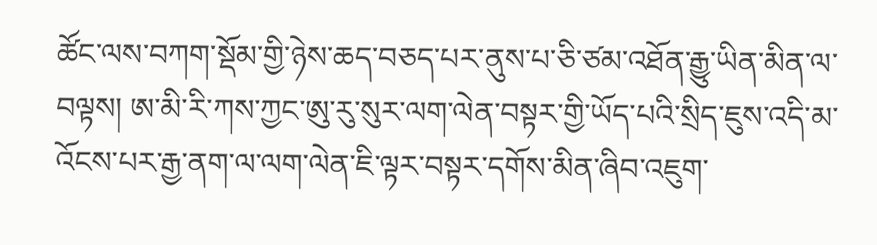ཚོང་ལས་བཀག་སྡོམ་གྱི་ཉེས་ཆད་བཅད་པར་ནུས་པ་ཅི་ཙམ་འཐོན་རྒྱུ་ཡིན་མིན་ལ་བལྟས། ཨ་མི་རི་ཀས་ཀྱང་ཨུ་རུ་སུར་ལག་ལེན་བསྟར་གྱི་ཡོད་པའི་སྲིད་ཇུས་འདི་མ་འོངས་པར་རྒྱ་ནག་ལ་ལག་ལེན་ཇི་ལྟར་བསྟར་དགོས་མིན་ཞིབ་འཇུག་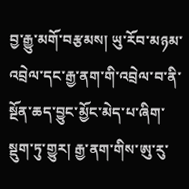བྱ་རྒྱུ་མགོ་བརྩམས། ཡུ་རོབ་མཉམ་འབྲེལ་དང་རྒྱ་ནག་གི་འབྲེལ་བ་ནི་སྔོན་ཆད་བྱུང་མྱོང་མེད་པ་ཞིག་སྡུག་ཏུ་གྱུར། རྒྱ་ནག་གིས་ཨུ་རུ་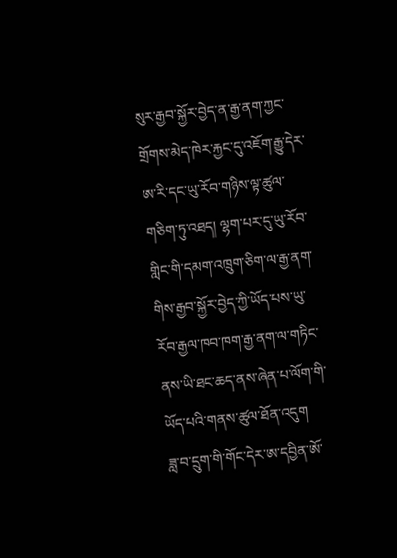སུར་རྒྱབ་སྐྱོར་བྱེད་ན་རྒྱ་ནག་ཀྱང་གྲོགས་མེད་ཁེར་རྐྱང་དུ་འཇོག་རྒྱུ་དེར་ཨ་རི་དང་ཡུ་རོབ་གཉིས་ལྟ་ཚུལ་གཅིག་ཏུ་འཐད། ལྷག་པར་དུ་ཡུ་རོབ་གླིང་གི་དམག་འཁྲུག་ཅིག་ལ་རྒྱ་ནག་གིས་རྒྱབ་སྐྱོར་བྱེད་ཀྱི་ཡོད་པས་ཡུ་རོབ་རྒྱལ་ཁབ་ཁག་རྒྱ་ནག་ལ་གཏིང་ནས་ཡི་ཐང་ཆད་ནས་ཞེན་པ་ལོག་གི་ཡོད་པའི་གནས་ཚུལ་ཐོན་འདུག
ཟླ་བ་དྲུག་གི་གོང་དེར་ཨ་དབྱིན་ཨོ་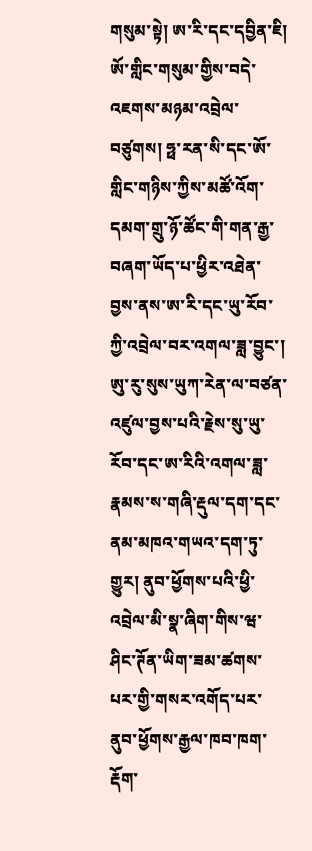གསུམ་སྟེ། ཨ་རི་དང་དབྱིན་ཇི། ཨོ་གླིང་གསུམ་གྱིས་བདེ་འཇགས་མཉམ་འབྲེལ་བཙུགས། ཧྥ་རན་སི་དང་ཨོ་གླིང་གཉིས་ཀྱིས་མཚོ་འོག་དམག་གྲུ་ཉོ་ཚོང་གི་གན་རྒྱ་བཞག་ཡོད་པ་ཕྱིར་འཐེན་བྱས་ནས་ཨ་རི་དང་ཡུ་རོབ་ཀྱི་འབྲེལ་བར་འགལ་ཟླ་བྱུང་། ཨུ་རུ་སུས་ཡུཀ་རེན་ལ་བཙན་འཛུལ་བྱས་པའི་རྗེས་སུ་ཡུ་རོབ་དང་ཨ་རིའི་འགལ་ཟླ་རྣམས་ས་གཞི་རྡུལ་དག་དང་ནམ་མཁའ་གཡའ་དག་ཏུ་གྱུར། ནུབ་ཕྱོགས་པའི་ཕྱི་འབྲེལ་མི་སྣ་ཞིག་གིས་ཝ་ཤིང་ཊོན་ཡིག་ཟམ་ཚགས་པར་གྱི་གསར་འགོད་པར་ནུབ་ཕྱོགས་རྒྱལ་ཁབ་ཁག་རྡོག་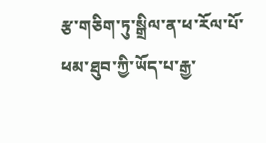རྩ་གཅིག་ཏུ་སྒྲིལ་ན་ཕ་རོལ་པོ་ཕམ་ཐུབ་ཀྱི་ཡོད་པ་རྒྱ་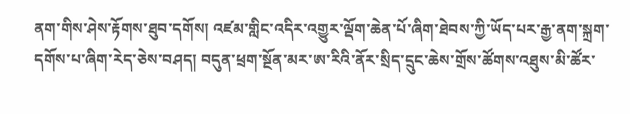ནག་གིས་ཤེས་རྟོགས་ཐུབ་དགོས། འཛམ་གླིང་འདིར་འགྱུར་ལྡོག་ཆེན་པོ་ཞིག་ཐེབས་ཀྱི་ཡོད་པར་རྒྱ་ནག་སྐྲག་དགོས་པ་ཞིག་རེད་ཅེས་བཤད། བདུན་ཕྲག་སྔོན་མར་ཨ་རིའི་ནོར་སྲིད་དྲུང་ཆེས་གྲོས་ཚོགས་འཐུས་མི་ཚོར་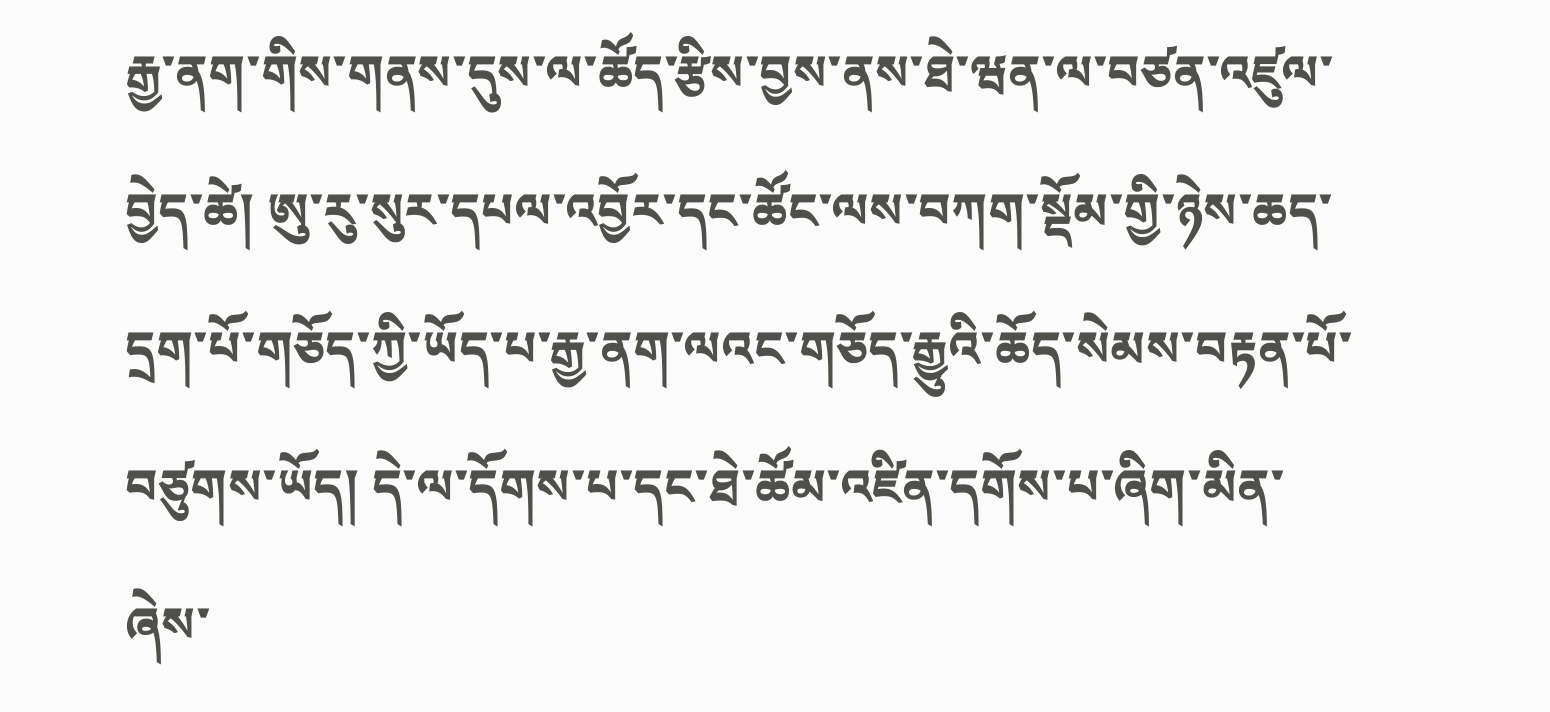རྒྱ་ནག་གིས་གནས་དུས་ལ་ཚོད་རྩིས་བྱས་ནས་ཐེ་ཝན་ལ་བཙན་འཛུལ་བྱེད་ཚེ། ཨུ་རུ་སུར་དཔལ་འབྱོར་དང་ཚོང་ལས་བཀག་སྡོམ་གྱི་ཉེས་ཆད་དྲག་པོ་གཅོད་ཀྱི་ཡོད་པ་རྒྱ་ནག་ལའང་གཅོད་རྒྱུའི་ཆོད་སེམས་བརྟན་པོ་བཙུགས་ཡོད། དེ་ལ་དོགས་པ་དང་ཐེ་ཚོམ་འཛིན་དགོས་པ་ཞིག་མིན་ཞེས་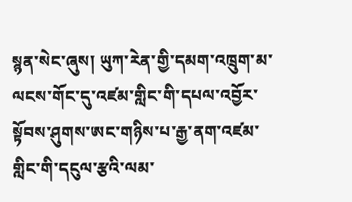སྙན་སེང་ཞུས། ཡུཀ་རེན་གྱི་དམག་འཁྲུག་མ་ལངས་གོང་དུ་འཛམ་གླིང་གི་དཔལ་འབྱོར་སྟོབས་ཤུགས་ཨང་གཉིས་པ་རྒྱ་ནག་འཛམ་གླིང་གི་དངུལ་རྩའི་ལམ་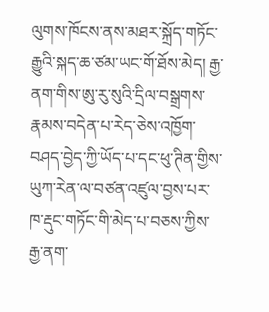ལུགས་ཁོངས་ནས་མཐར་སྐྲོད་གཏོང་རྒྱུའི་སྐད་ཆ་ཙམ་ཡང་གོ་ཐོས་མེད། རྒྱ་ནག་གིས་ཨུ་རུ་སུའི་དྲིལ་བསྒྲགས་རྣམས་བདེན་པ་རེད་ཅེས་འཁྱོག་བཤད་བྱེད་ཀྱི་ཡོད་པ་དང་ཕུ་ཊིན་གྱིས་ཡུཀ་རེན་ལ་བཙན་འཛུལ་བྱས་པར་ཁ་རྡུང་གཏོང་གི་མེད་པ་བཅས་ཀྱིས་རྒྱ་ནག་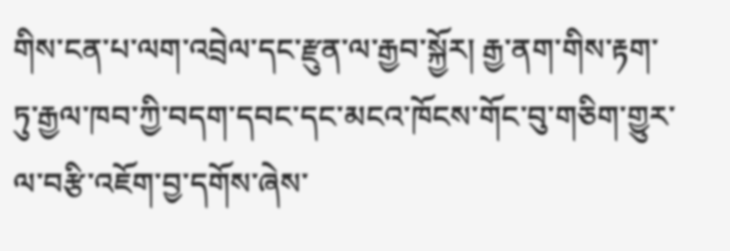གིས་ངན་པ་ལག་འབྲེལ་དང་རྫུན་ལ་རྒྱབ་སྐྱོར། རྒྱ་ནག་གིས་རྟག་ཏུ་རྒྱལ་ཁབ་ཀྱི་བདག་དབང་དང་མངའ་ཁོངས་གོང་བུ་གཅིག་གྱུར་ལ་བརྩི་འཇོག་བྱ་དགོས་ཞེས་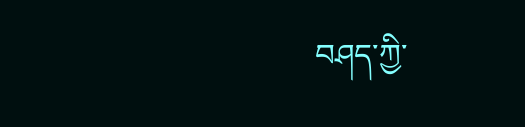བཤད་ཀྱི་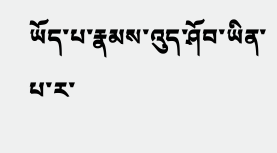ཡོད་པ་རྣམས་འུད་ཤོབ་ཡིན་པ་ར་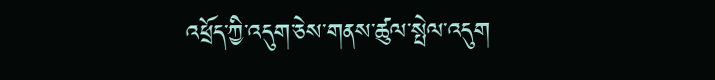འཕྲོད་ཀྱི་འདུག་ཅེས་གནས་ཚུལ་སྤེལ་འདུག